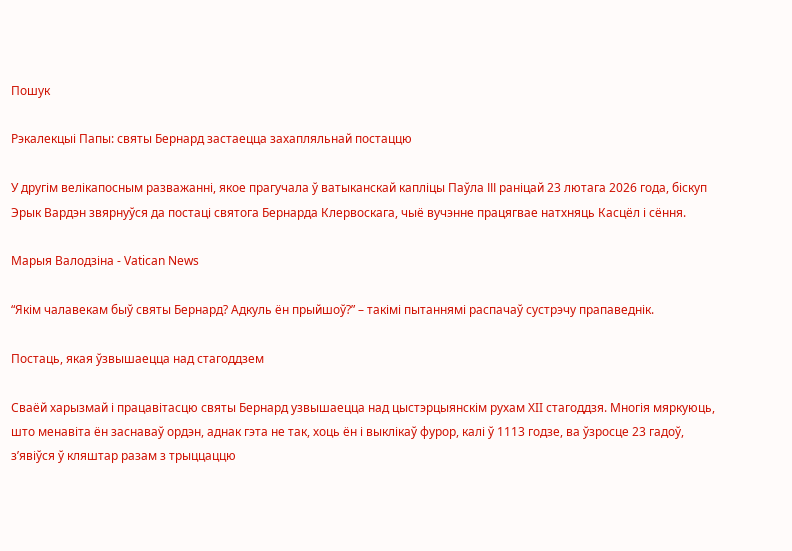Пошук

Рэкалекцыі Папы: святы Бернард застаецца захапляльнай постаццю

У другім велікапосным разважанні, якое прагучала ў ватыканскай капліцы Паўла ІІІ раніцай 23 лютага 2026 года, біскуп Эрык Вардэн звярнуўся да постаці святога Бернарда Клервоскага, чыё вучэнне працягвае натхняць Касцёл і сёння.

Марыя Валодзіна - Vatican News

“Якім чалавекам быў святы Бернард? Адкуль ён прыйшоў?” – такімі пытаннямі распачаў сустрэчу прапаведнік.

Постаць, якая ўзвышаецца над стагоддзем

Сваёй харызмай і працавітасцю святы Бернард узвышаецца над цыстэрцыянскім рухам XII стагоддзя. Многія мяркуюць, што менавіта ён заснаваў ордэн, аднак гэта не так, хоць ён і выклікаў фурор, калі ў 1113 годзе, ва ўзросце 23 гадоў, з’явіўся ў кляштар разам з трыццаццю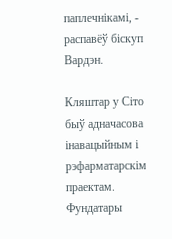паплечнікамі, - распавёў біскуп Вардэн.

Кляштар у Сіто быў адначасова інавацыйным і рэфарматарскім праектам. Фундатары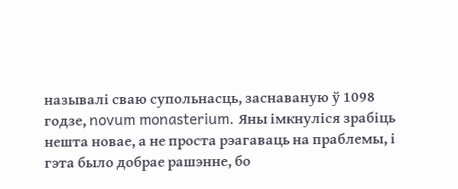называлі сваю супольнасць, заснаваную ў 1098 годзе, novum monasterium. Яны імкнуліся зрабіць нешта новае, а не проста рэагаваць на праблемы, і гэта было добрае рашэнне, бо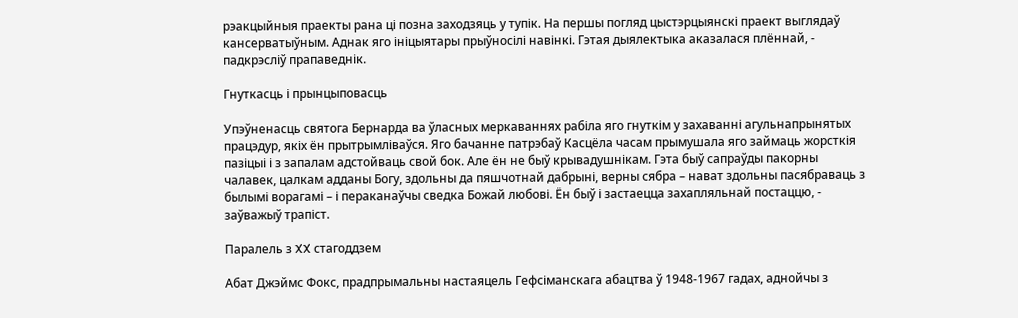рэакцыйныя праекты рана ці позна заходзяць у тупік. На першы погляд цыстэрцыянскі праект выглядаў кансерватыўным. Аднак яго ініцыятары прыўносілі навінкі. Гэтая дыялектыка аказалася плённай, - падкрэсліў прапаведнік.

Гнуткасць і прынцыповасць

Упэўненасць святога Бернарда ва ўласных меркаваннях рабіла яго гнуткім у захаванні агульнапрынятых працэдур, якіх ён прытрымліваўся. Яго бачанне патрэбаў Касцёла часам прымушала яго займаць жорсткія пазіцыі і з запалам адстойваць свой бок. Але ён не быў крывадушнікам. Гэта быў сапраўды пакорны чалавек, цалкам адданы Богу, здольны да пяшчотнай дабрыні, верны сябра – нават здольны пасябраваць з былымі ворагамі – і пераканаўчы сведка Божай любові. Ён быў і застаецца захапляльнай постаццю, - заўважыў трапіст.

Паралель з XX стагоддзем

Абат Джэймс Фокс, прадпрымальны настаяцель Гефсіманскага абацтва ў 1948-1967 гадах, аднойчы з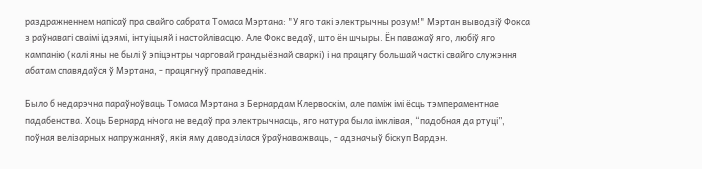раздражненнем напісаў пра свайго сабрата Томаса Мэртана: "У яго такі электрычны розум!" Мэртан выводзіў Фокса з раўнавагі сваімі ідэямі, інтуіцыяй і настойлівасцю. Але Фокс ведаў, што ён шчыры. Ён паважаў яго, любіў яго кампанію (калі яны не былі ў эпіцэнтры чарговай грандыёзнай сваркі) і на працягу большай часткі свайго служэння абатам спавядаўся ў Мэртана, - працягнуў прапаведнік.

Было б недарэчна параўноўваць Томаса Мэртана з Бернардам Клервоскім, але паміж імі ёсць тэмпераментнае падабенства. Хоць Бернард нічога не ведаў пра электрычнасць, яго натура была імклівая, “падобная да ртуці”, поўная велізарных напружанняў, якія яму даводзілася ўраўнаважваць, - адзначыў біскуп Вардэн.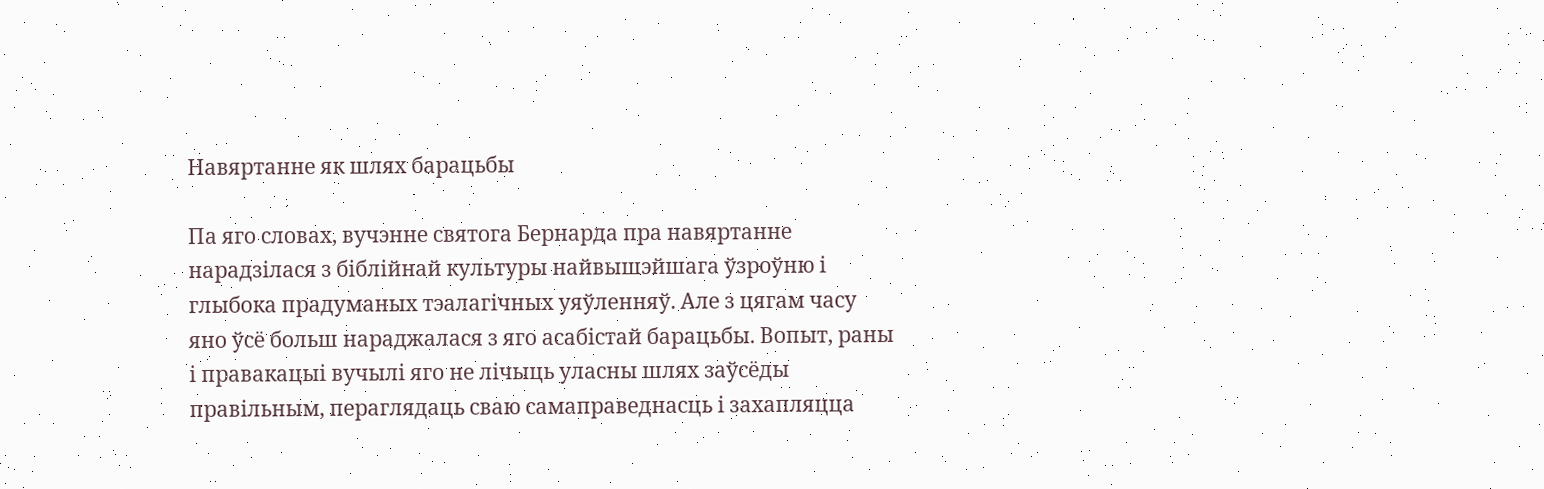Навяртанне як шлях барацьбы

Па яго словах, вучэнне святога Бернарда пра навяртанне нарадзілася з біблійнай культуры найвышэйшага ўзроўню і глыбока прадуманых тэалагічных уяўленняў. Але з цягам часу яно ўсё больш нараджалася з яго асабістай барацьбы. Вопыт, раны і правакацыі вучылі яго не лічыць уласны шлях заўсёды правільным, пераглядаць сваю самаправеднасць і захапляцца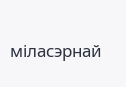міласэрнай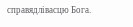справядлівасцю Бога.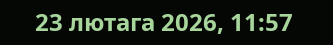23 лютага 2026, 11:57